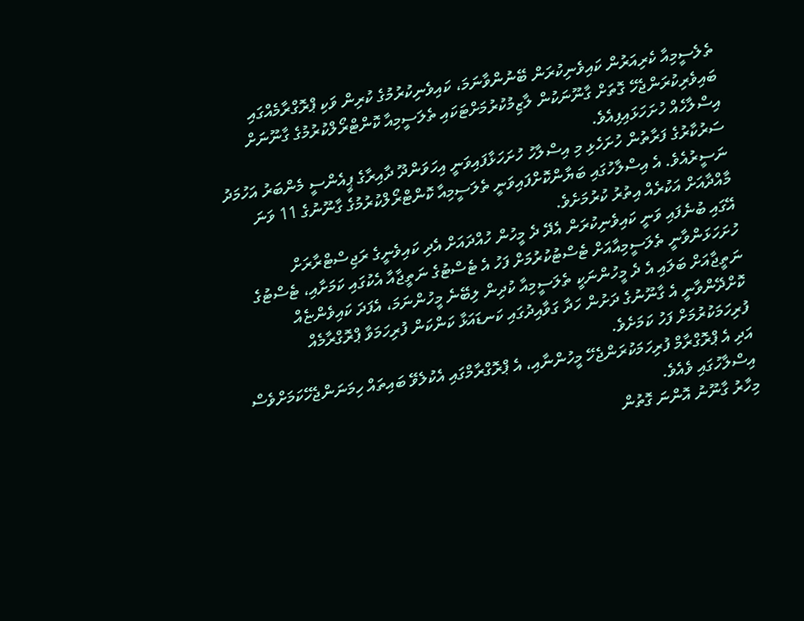ތެލެސީމިއާ ކެރިއަރުން ކައިވެނިކުރަން ބޭނުންވާނަމަ، ކައިވެނިކުރުމުގެ ކުރިން ވަކި ޕްރޮގްރާމެއްގައި ބައިވެރިކުރަންޖެހޭ ގޮތަށް ގާނޫނަކުން ލާޒިމުކުރުމަށްޓަކައި ތެލަސީމިއާ ކޮންޓްރޯލްކުރުމުގެ ގާނޫނަށް އިސްލާހެއް ހުށަހަޅައިފިއެވެ.
ސަރުކާރުގެ ފަރާތުން ހުށަހެޅި މި އިސްލާހު ހުށަހަޅާފައިވަނީ އިހަވަންދޫ ދާއިރާގެ ޕީއެންސީ މެންބަރު އަހުމަދު ނަސީރުއެވެ. އެ އިސްލާހުގައި ބަޔާންކޮށްފައިވަނީ ތެލަސީމިއާ ކޮންޓްރޯލްކުރުމުގެ ގާނޫނުގެ 11 ވަނަ މާއްދާއަށް އަކުރެއް އިތުރު ކުރުމަށެވެ.
އޭގައި ބުނެފައި ވަނީ ކައިވެނިކުރަން އެދޭ ދެ މީހުން ހުއްދައަށް އެދި ކައިވެނީގެ ރަޖިސްޓްރާރަށް ހުށަހަޅަންވާނީ ތެލަސީމިއާއަށް ޓެސްޓުކުރުމަށް ފަހު އެ ޓެސްޓުގެ ނަތީޖާއާ އެކުގައި ކަމަށާއި، ޓެސްޓުގެ ނަތީޖާއަށް ބަލައި އެ ދެ މީހުންނަކީ ތެލަސީމިއާ ކުދިން ލިބޭނެ މީހުންނަމަ، އެފަދަ ކައިވެންޏެއް ކޮށްދޭންވާނީ އެ ގާނޫނުގެ ދަށުން ހަދާ ގަވާއިދުގައި ކަނޑައަޅާ ކަންކަން ފުރިހަމަވާ ޕްރޮގްރާމެއް ފުރިހަމަކުރުމަށް ފަހު ކަމަށެވެ.
އަދި އެ ޕްރޮގްރާމް ފުރިހަމަކުރަންޖެހޭ މީހުންނާއި، އެ ޕްރޮގްރާމްގައި އެކުލެވޭ ބައިތައް ހިމަނަންޖެހޭކަމަށްވެސް އިސްލާހުގައި ވެއެވެ.
މިހާރު ގާނޫނު އޮންނަ ގޮތުން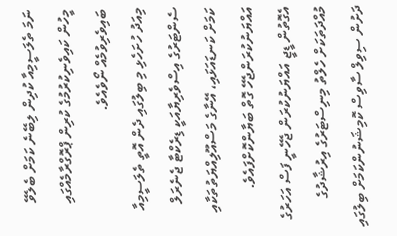ނަމަ ތެލަސީމިއާ ކުދިން ލިބޭނެ ކަމަށް ބެލެވޭ މީހުން ކައިވެނިކުރުމުގެ ކުރިން ޕްރޮގްރާމެއްގައި ބައިވެރިވުމެއް ނޯވެއެވެ.
މިއަދު ހުށަހެޅި މި ބިލުގައި ދެން އޮތީ ތެލަސީމިއާ ސެންޓަރުގެ އިސްވެރިޔާއަކީ ޑިރެކްޓާ ޖެނެރަލް ކަމަށް ކަނޑައަޅައި، އޭނާގެ މަސްއޫލިއްޔަތުތަކާއި އައްޔަނުކުރަންޖެހޭ ގޮތް ބަޔާންކޮށްފައެވެ.
އެގޮތުން ޑީޖީ އައްޔަނުކުރަން ޖެހޭނީ ފަސް އަހަރުގެ މުއްދަތަކަށް ހެލްތު މިނިސްޓަރުގެ އިރުޝާދުގެ ދަށުން ސިވިލް ސާވިސް ކޮމިޝަނުންކަމަށް ބިލުގައި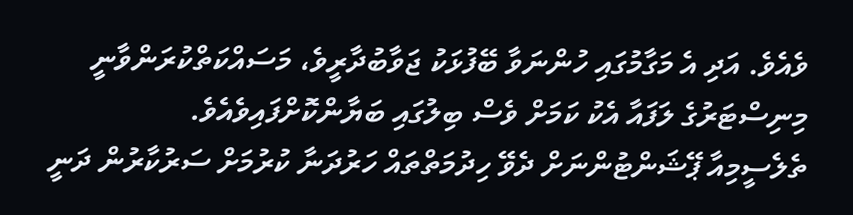ވެއެވެ. އަދި އެ މަގާމުގައި ހުންނަވާ ބޭފުޅަކު ޖަވާބުދާރީވެ، މަސައްކަތްކުރަންވާނީ މިނިސްޓަރުގެ ލަފައާ އެކު ކަމަށް ވެސް ބިލުގައި ބަޔާންކޮށްފައިވެއެވެ.
ތެލެސީމިއާ ޕޭޝަންޓުންނަށް ދެވޭ ހިދުމަތްތައް ހަރުދަނާ ކުރުމަށް ސަރުކާރުން ދަނީ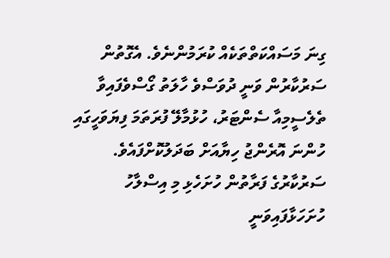ގިނަ މަސައްކަތްތަކެއް ކުރަމުންނެވެ. އެގޮތުން ސަރުކާރުން ވަނީ ދުވަސްވެ ހާލަތު ގޯސްވެފައިވާ ތެލެސީމިއާ ސެންޓަރު، ހުޅުމާލޭ ފުރަތަމަ ފިޔަވަހީގައި ހުންނަ އޮރެންޖު ހިޔާއަށް ބަދަލުކޮށްފައެވެ.
ސަރުކާރުގެ ފަރާތުން ހުށަހެޅި މި އިސްލާހު ހުށަހަޅާފައިވަނީ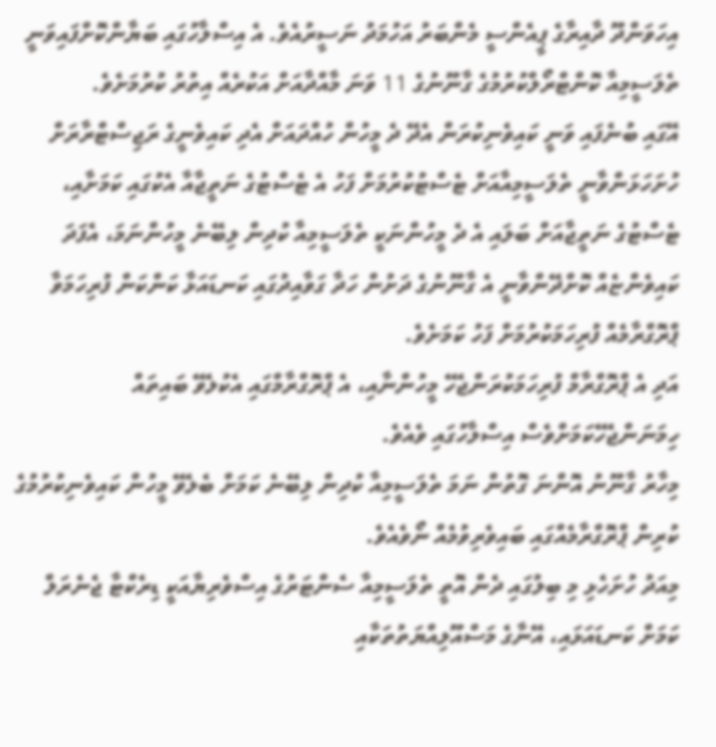އިހަވަންދޫ ދާއިރާގެ ޕީއެންސީ މެންބަރު އަހުމަދު ނަސީރުއެވެ. އެ އިސްލާހުގައި ބަޔާންކޮށްފައިވަނީ ތެލަސީމިއާ ކޮންޓްރޯލްކުރުމުގެ ގާނޫނުގެ 11 ވަނަ މާއްދާއަށް އަކުރެއް އިތުރު ކުރުމަށެވެ.
އޭގައި ބުނެފައި ވަނީ ކައިވެނިކުރަން އެދޭ ދެ މީހުން ހުއްދައަށް އެދި ކައިވެނީގެ ރަޖިސްޓްރާރަށް ހުށަހަޅަންވާނީ ތެލަސީމިއާއަށް ޓެސްޓުކުރުމަށް ފަހު އެ ޓެސްޓުގެ ނަތީޖާއާ އެކުގައި ކަމަށާއި، ޓެސްޓުގެ ނަތީޖާއަށް ބަލައި އެ ދެ މީހުންނަކީ ތެލަސީމިއާ ކުދިން ލިބޭނެ މީހުންނަމަ، އެފަދަ ކައިވެންޏެއް ކޮށްދޭންވާނީ އެ ގާނޫނުގެ ދަށުން ހަދާ ގަވާއިދުގައި ކަނޑައަޅާ ކަންކަން ފުރިހަމަވާ ޕްރޮގްރާމެއް ފުރިހަމަކުރުމަށް ފަހު ކަމަށެވެ.
އަދި އެ ޕްރޮގްރާމް ފުރިހަމަކުރަންޖެހޭ މީހުންނާއި، އެ ޕްރޮގްރާމްގައި އެކުލެވޭ ބައިތައް ހިމަނަންޖެހޭކަމަށްވެސް އިސްލާހުގައި ވެއެވެ.
މިހާރު ގާނޫނު އޮންނަ ގޮތުން ނަމަ ތެލަސީމިއާ ކުދިން ލިބޭނެ ކަމަށް ބެލެވޭ މީހުން ކައިވެނިކުރުމުގެ ކުރިން ޕްރޮގްރާމެއްގައި ބައިވެރިވުމެއް ނޯވެއެވެ.
މިއަދު ހުށަހެޅި މި ބިލުގައި ދެން އޮތީ ތެލަސީމިއާ ސެންޓަރުގެ އިސްވެރިޔާއަކީ ޑިރެކްޓާ ޖެނެރަލް ކަމަށް ކަނޑައަޅައި، އޭނާގެ މަސްއޫލިއްޔަތުތަކާއި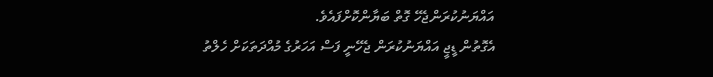އައްޔަނުކުރަންޖެހޭ ގޮތް ބަޔާންކޮށްފައެވެ.
އެގޮތުން ޑީޖީ އައްޔަނުކުރަން ޖެހޭނީ ފަސް އަހަރުގެ މުއްދަތަކަށް ހެލްތު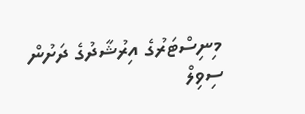މިނިސްޓަރުގެ އިރުޝާދުގެ ދަށުން ސިވިލް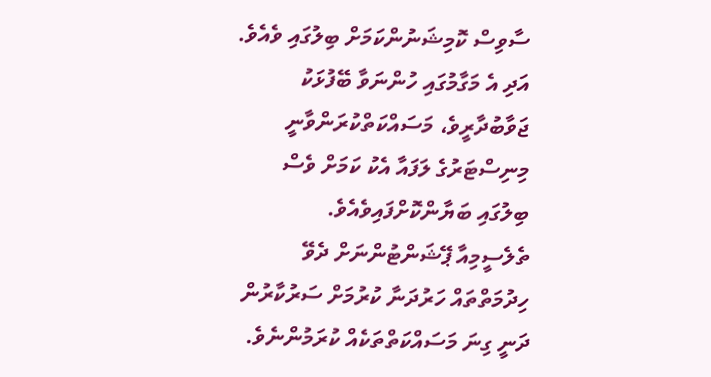ސާވިސް ކޮމިޝަނުންކަމަށް ބިލުގައި ވެއެވެ. އަދި އެ މަގާމުގައި ހުންނަވާ ބޭފުޅަކު ޖަވާބުދާރީވެ، މަސައްކަތްކުރަންވާނީ މިނިސްޓަރުގެ ލަފައާ އެކު ކަމަށް ވެސް ބިލުގައި ބަޔާންކޮށްފައިވެއެވެ.
ތެލެސީމިއާ ޕޭޝަންޓުންނަށް ދެވޭ ހިދުމަތްތައް ހަރުދަނާ ކުރުމަށް ސަރުކާރުން ދަނީ ގިނަ މަސައްކަތްތަކެއް ކުރަމުންނެވެ.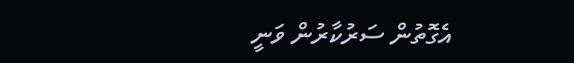އެގޮތުން ސަރުކާރުން ވަނީ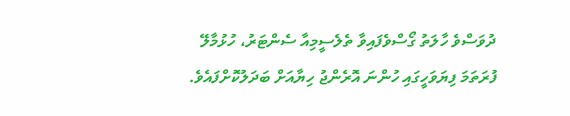ދުވަސްވެ ހާލަތު ގޯސްވެފައިވާ ތެލެސީމިއާ ސެންޓަރު، ހުޅުމާލޭ ފުރަތަމަ ފިޔަވަހީގައި ހުންނަ އޮރެންޖު ހިޔާއަށް ބަދަލުކޮށްފައެވެ.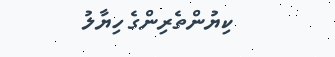ކިޔުންތެރިންގެ ހިޔާލު